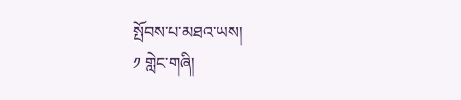སྤོབས་པ་མཐའ་ཡས།
༡ གླེང་གཞི།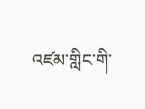འཛམ་གླིང་གི་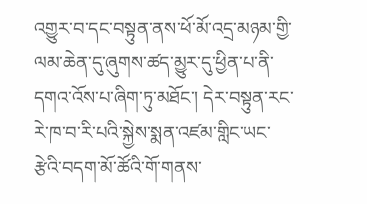འགྱུར་བ་དང་བསྟུན་ནས་ཕོ་མོ་འདྲ་མཉམ་གྱི་ལམ་ཆེན་དུ་ཞུགས་ཚད་མྱུར་དུ་ཕྱིན་པ་ནི་དགའ་འོས་པ་ཞིག་ཏུ་མཐོང་། དེར་བསྟུན་རང་རེ་ཁ་བ་རི་པའི་སྐྱེས་སྨན་འཛམ་གླིང་ཡང་རྩེའི་བདག་མོ་ཚོའི་གོ་གནས་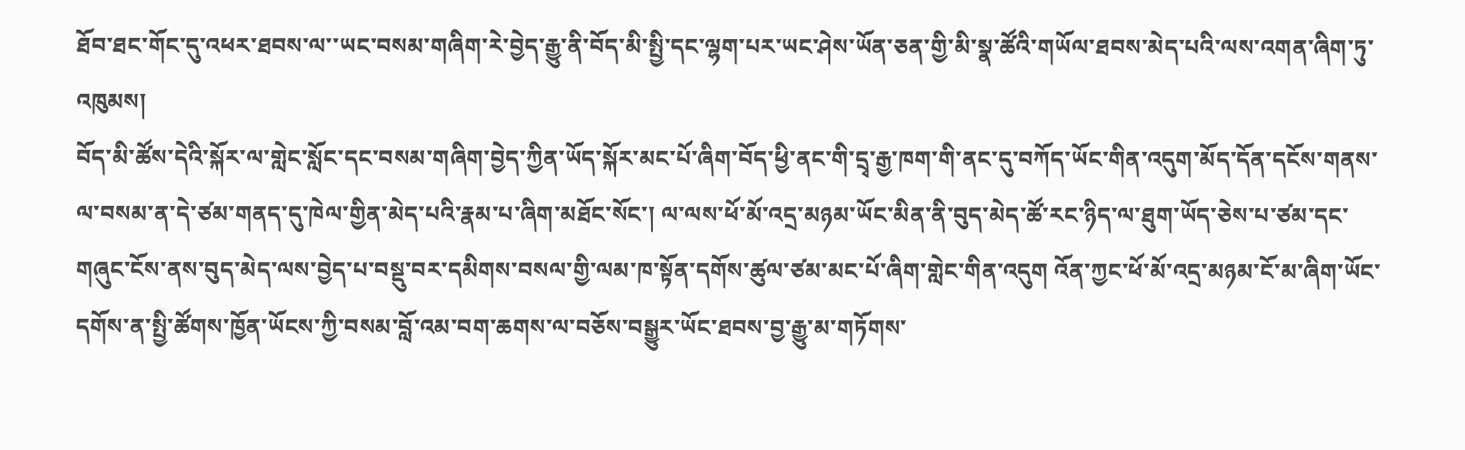ཐོབ་ཐང་གོང་དུ་འཕར་ཐབས་ལ་་ཡང་བསམ་གཞིག་རེ་བྱེད་རྒྱུ་ནི་བོད་མི་སྤྱི་དང་ལྷག་པར་ཡང་ཤེས་ཡོན་ཅན་གྱི་མི་སྣ་ཚོའི་གཡོལ་ཐབས་མེད་པའི་ལས་འགན་ཞིག་ཏུ་འཁུམས།
བོད་མི་ཚོས་དེའི་སྐོར་ལ་གླེང་སློང་དང་བསམ་གཞིག་བྱེད་ཀྱིན་ཡོད་སྐོར་མང་པོ་ཞིག་བོད་ཕྱི་ནང་གི་དྲྭ་རྒྱ་ཁག་གི་ནང་དུ་བཀོད་ཡོང་གིན་འདུག་མོད་དོན་དངོས་གནས་ལ་བསམ་ན་དེ་ཙམ་གནད་དུ་ཁེལ་གྱིན་མེད་པའི་རྣམ་པ་ཞིག་མཐོང་སོང་། ལ་ལས་ཕོ་མོ་འདྲ་མཉམ་ཡོང་མིན་ནི་བུད་མེད་ཚོ་རང་ཉིད་ལ་ཐུག་ཡོད་ཅེས་པ་ཙམ་དང་གཞུང་ངོས་ནས་བུད་མེད་ལས་བྱེད་པ་བསྡུ་བར་དམིགས་བསལ་གྱི་ལམ་ཁ་སྟོན་དགོས་ཚུལ་ཙམ་མང་པོ་ཞིག་གླེང་གིན་འདུག འོན་ཀྱང་ཕོ་མོ་འདྲ་མཉམ་ངོ་མ་ཞིག་ཡོང་དགོས་ན་སྤྱི་ཚོགས་ཁྱོན་ཡོངས་ཀྱི་བསམ་བློ་འམ་བག་ཆགས་ལ་བཅོས་བསྒྱུར་ཡོང་ཐབས་བྱ་རྒྱུ་མ་གཏོགས་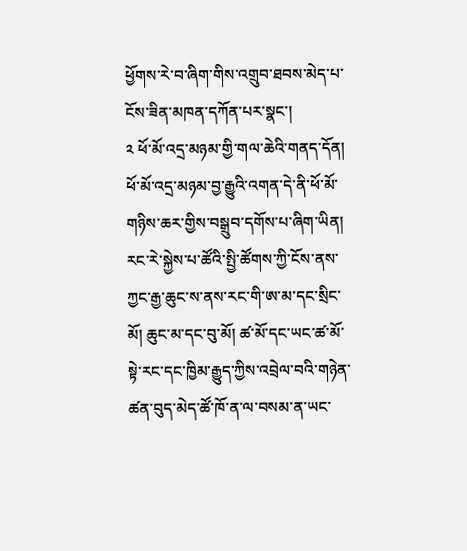ཕྱོགས་རེ་བ་ཞིག་གིས་འགྲུབ་ཐབས་མེད་པ་ངོས་ཟིན་མཁན་དཀོན་པར་སྣང་།
༢ ཕོ་མོ་འདྲ་མཉམ་གྱི་གལ་ཆེའི་གནད་དོན།
ཕོ་མོ་འདྲ་མཉམ་བྱ་རྒྱུའི་འགན་དེ་ནི་ཕོ་མོ་གཉིས་ཆར་གྱིས་བསྒྲུབ་དགོས་པ་ཞིག་ཡིན། རང་རེ་སྐྱེས་པ་ཚོའི་སྤྱི་ཚོགས་ཀྱི་ངོས་ནས་ཀྱང་རྒྱ་ཆུང་ས་ནས་རང་གི་ཨ་མ་དང་སྲིང་མོ། ཆུང་མ་དང་བུ་མོ། ཚ་མོ་དང་ཡང་ཚ་མོ་སྟེ་རང་དང་ཁྱིམ་རྒྱུད་ཀྱིས་འབྲེལ་བའི་གཉེན་ཚན་བུད་མེད་ཚོ་ཁོ་ན་ལ་བསམ་ན་ཡང་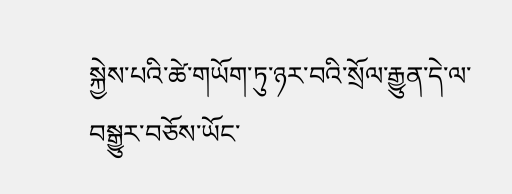སྐྱེས་པའི་ཚེ་གཡོག་ཏུ་ཉར་བའི་སྲོལ་རྒྱུན་དེ་ལ་བསྒྱུར་བཅོས་ཡོང་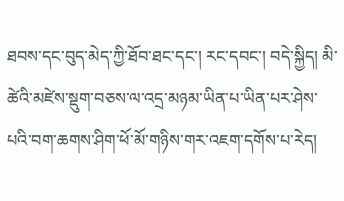ཐབས་དང་བུད་མེད་ཀྱི་ཐོབ་ཐང་དང་། རང་དབང་། བདེ་སྐྱིད། མི་ཚེའི་མཛེས་སྡུག་བཅས་ལ་འདྲ་མཉམ་ཡིན་པ་ཡིན་པར་ཤེས་པའི་བག་ཆགས་ཤིག་ཕོ་མོ་གཉིས་གར་འཇག་དགོས་པ་རེད།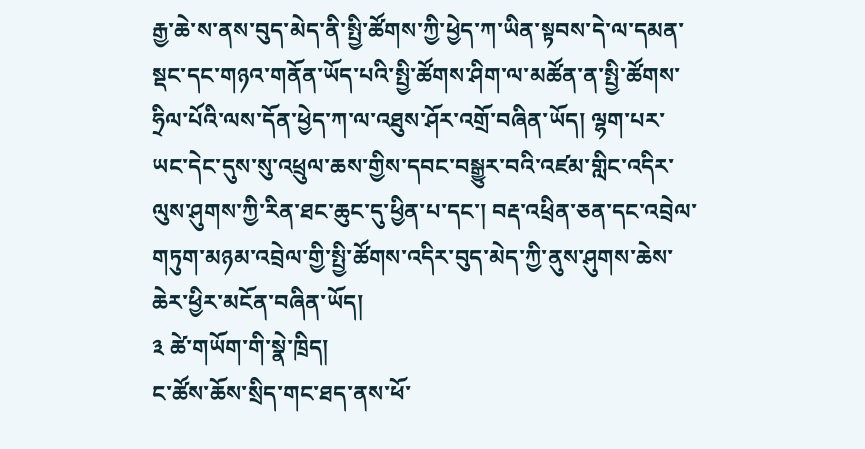རྒྱ་ཆེ་ས་ནས་བུད་མེད་ནི་སྤྱི་ཚོགས་ཀྱི་ཕྱེད་ཀ་ཡིན་སྟབས་དེ་ལ་དམན་སྡང་དང་གཉའ་གནོན་ཡོད་པའི་སྤྱི་ཚོགས་ཤིག་ལ་མཚོན་ན་སྤྱི་ཚོགས་ཧྲིལ་པོའི་ལས་དོན་ཕྱེད་ཀ་ལ་འཐུས་ཤོར་འགྲོ་བཞིན་ཡོད། ལྷག་པར་ཡང་དེང་དུས་སུ་འཕྲུལ་ཆས་གྱིས་དབང་བསྒྱུར་བའི་འཛམ་གླིང་འདིར་ལུས་ཤུགས་ཀྱི་རིན་ཐང་ཆུང་དུ་ཕྱིན་པ་དང་། བརྡ་འཕྲིན་ཅན་དང་འབྲེལ་གཏུག་མཉམ་འབྲེལ་གྱི་སྤྱི་ཚོགས་འདིར་བུད་མེད་ཀྱི་ནུས་ཤུགས་ཆེས་ཆེར་ཕྱིར་མངོན་བཞིན་ཡོད།
༣ ཚེ་གཡོག་གི་སྣེ་ཁྲིད།
ང་ཚོས་ཆོས་སྲིད་གང་ཐད་ནས་ཕོ་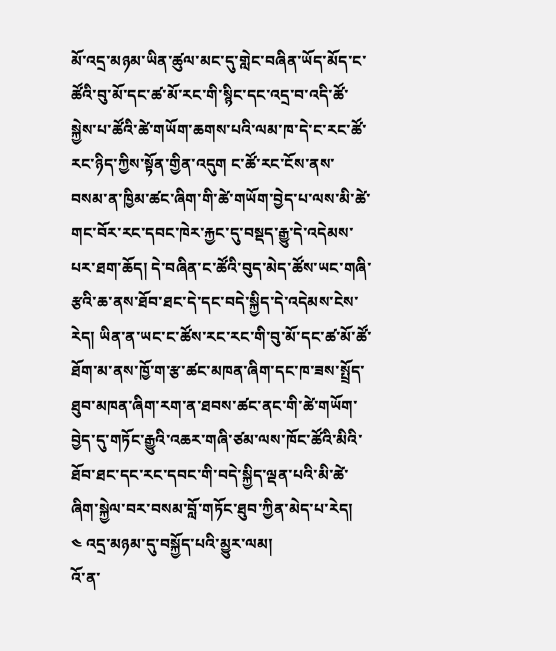མོ་འདྲ་མཉམ་ཡིན་ཚུལ་མང་དུ་གླེང་བཞིན་ཡོད་མོད་ང་ཚོའི་བུ་མོ་དང་ཚ་མོ་རང་གི་སྙིང་དང་འདྲ་བ་འདི་ཚོ་སྐྱེས་པ་ཚོའི་ཚེ་གཡོག་ཆགས་པའི་ལམ་ཁ་དེ་ང་རང་ཚོ་རང་ཉིད་ཀྱིས་སྟོན་གྱིན་འདུག ང་ཚོ་རང་ངོས་ནས་བསམ་ན་ཁྱིམ་ཚང་ཞིག་གི་ཚེ་གཡོག་བྱེད་པ་ལས་མི་ཚེ་གང་བོར་རང་དབང་ཁེར་རྐྱང་དུ་བསྡད་རྒྱུ་དེ་འདེམས་པར་ཐག་ཆོད། དེ་བཞིན་ང་ཚོའི་བུད་མེད་ཚོས་ཡང་གཞི་རྩའི་ཆ་ནས་ཐོབ་ཐང་དེ་དང་བདེ་སྐྱིད་དེ་འདེམས་ངེས་རེད། ཡིན་ན་ཡང་ང་ཚོས་རང་རང་གི་བུ་མོ་དང་ཚ་མོ་ཚོ་ཐོག་མ་ནས་ཁྱོ་ག་རྩ་ཚང་མཁན་ཞིག་དང་ཁ་ཟས་སྤྲོད་ཐུབ་མཁན་ཞིག་རག་ན་ཐབས་ཚང་ནང་གི་ཚེ་གཡོག་བྱེད་དུ་གཏོང་རྒྱུའི་འཆར་གཞི་ཙམ་ལས་ཁོང་ཚོའི་མིའི་ཐོབ་ཐང་དང་རང་དབང་གི་བདེ་སྐྱིད་ལྡན་པའི་མི་ཚེ་ཞིག་སྐྱེལ་བར་བསམ་བློ་གཏོང་ཐུབ་ཀྱིན་མེད་པ་རེད།
༤ འདྲ་མཉམ་དུ་བསྐྱོད་པའི་མྱུར་ལམ།
འོ་ན་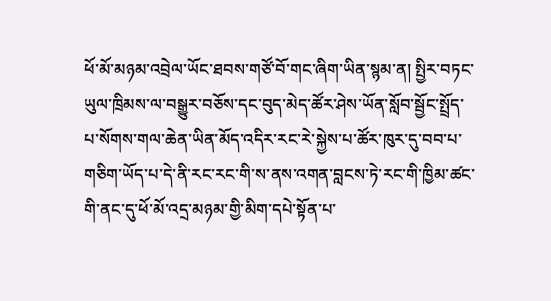ཕོ་མོ་མཉམ་འབྲེལ་ཡོང་ཐབས་གཙོ་བོ་གང་ཞིག་ཡིན་སྙམ་ན། སྤྱིར་བཏང་ཡུལ་ཁྲིམས་ལ་བསྒྱུར་བཅོས་དང་བུད་མེད་ཚོར་ཤེས་ཡོན་སློབ་སྦྱོང་སྤྲོད་པ་སོགས་གལ་ཆེན་ཡིན་མོད་འདིར་རང་རེ་སྐྱེས་པ་ཚོར་ཁུར་དུ་བབ་པ་གཅིག་ཡོད་པ་དེ་ནི་རང་རང་གི་ས་ནས་འགན་བླངས་ཏེ་རང་གི་ཁྱིམ་ཚང་གི་ནང་དུ་ཕོ་མོ་འདྲ་མཉམ་གྱི་མིག་དཔེ་སྟོན་པ་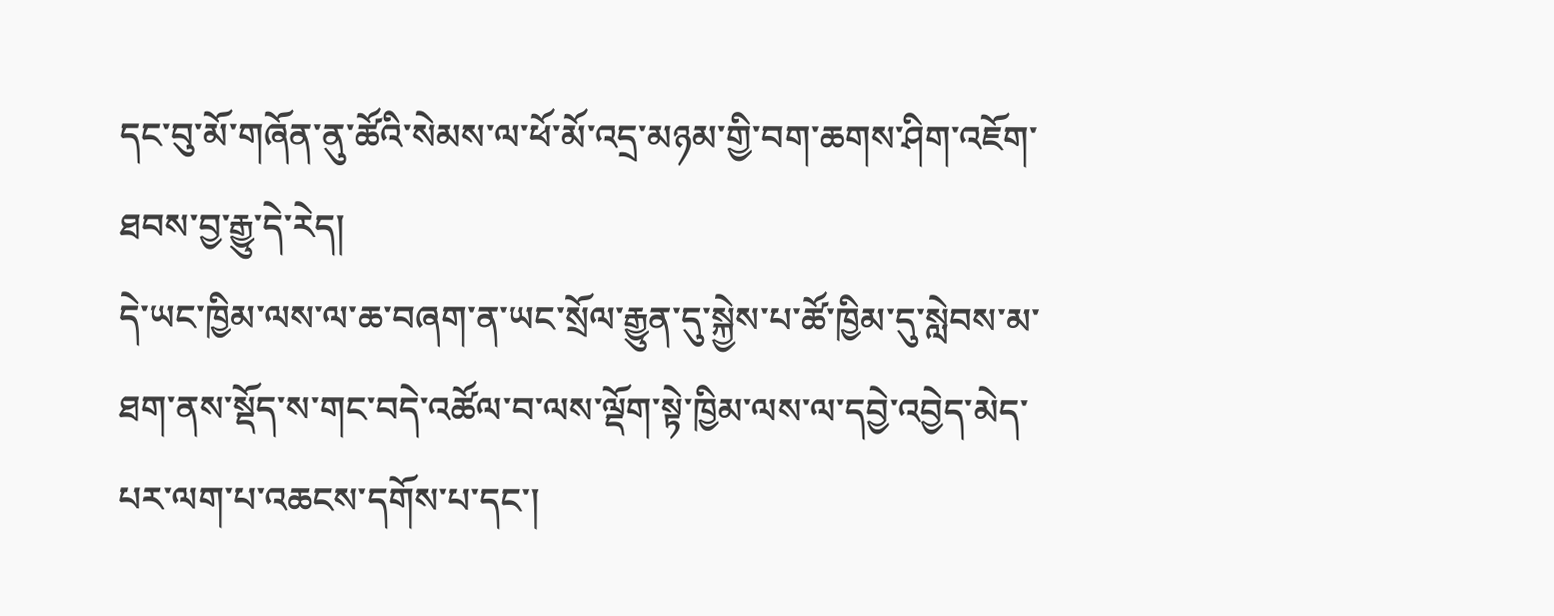དང་བུ་མོ་གཞོན་ནུ་ཚོའི་སེམས་ལ་ཕོ་མོ་འདྲ་མཉམ་གྱི་བག་ཆགས་ཤིག་འཇོག་ཐབས་བྱ་རྒྱུ་དེ་རེད།
དེ་ཡང་ཁྱིམ་ལས་ལ་ཆ་བཞག་ན་ཡང་སྲོལ་རྒྱུན་དུ་སྐྱེས་པ་ཚོ་ཁྱིམ་དུ་སླེབས་མ་ཐག་ནས་སྡོད་ས་གང་བདེ་འཚོལ་བ་ལས་ལྡོག་སྟེ་ཁྱིམ་ལས་ལ་དབྱེ་འབྱེད་མེད་པར་ལག་པ་འཆངས་དགོས་པ་དང་།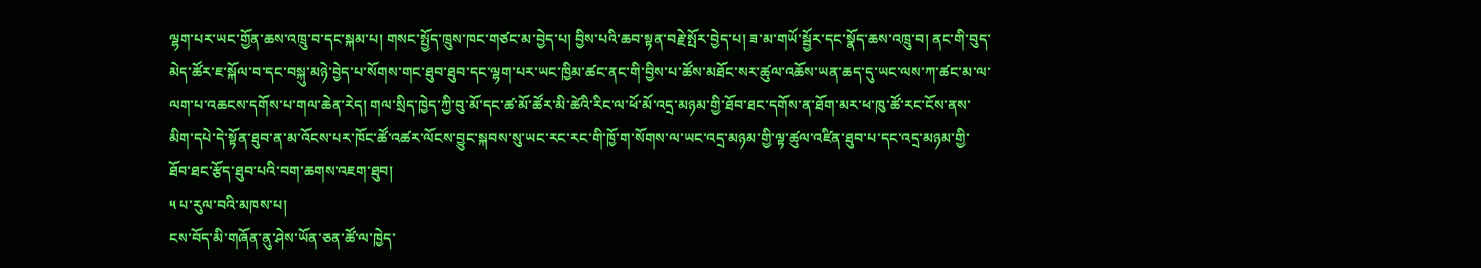ལྷག་པར་ཡང་གྱོན་ཆས་འཁྲུ་བ་དང་སྐམ་པ། གསང་སྤྱོད་ཁྲུས་ཁང་གཙང་མ་བྱེད་པ། བྱིས་པའི་ཆབ་སྟན་བརྗེ་སྤོར་བྱེད་པ། ཟ་མ་གཡོ་སྦྱོར་དང་སྣོད་ཆས་འཁྲུ་བ། ནང་གི་བུད་མེད་ཚོར་ཇ་སྐོལ་བ་དང་བསྐུ་མཉེ་བྱེད་པ་སོགས་གང་ཐུབ་ཐུབ་དང་ལྷག་པར་ཡང་ཁྱིམ་ཚང་ནང་གི་བྱིས་པ་ཚོས་མཐོང་སར་ཚུལ་འཆོས་ཡན་ཆད་དུ་ཡང་ལས་ཀ་ཚང་མ་ལ་ལག་པ་འཆངས་དགོས་པ་གལ་ཆེན་རེད། གལ་སྲིད་ཁྱེད་ཀྱི་བུ་མོ་དང་ཚ་མོ་ཚོར་མི་ཚེའི་རིང་ལ་ཕོ་མོ་འདྲ་མཉམ་གྱི་ཐོབ་ཐང་དགོས་ན་ཐོག་མར་ཕ་ཁུ་ཚོ་རང་ངོས་ནས་མིག་དཔེ་དེ་སྟོན་ཐུབ་ན་མ་འོངས་པར་ཁོང་ཚོ་འཚར་ལོངས་བྱུང་སྐབས་སུ་ཡང་རང་རང་གི་ཁྱོ་ག་སོགས་ལ་ཡང་འདྲ་མཉམ་གྱི་ལྟ་ཚུལ་འཛིན་ཐུབ་པ་དང་འདྲ་མཉམ་གྱི་ཐོབ་ཐང་རྩོད་ཐུབ་པའི་བག་ཆགས་འཇག་ཐུབ།
༥ པ་རུལ་བའི་མཁས་པ།
ངས་བོད་མི་གཞོན་ནུ་ཤེས་ཡོན་ཅན་ཚོ་ལ་ཁྱེད་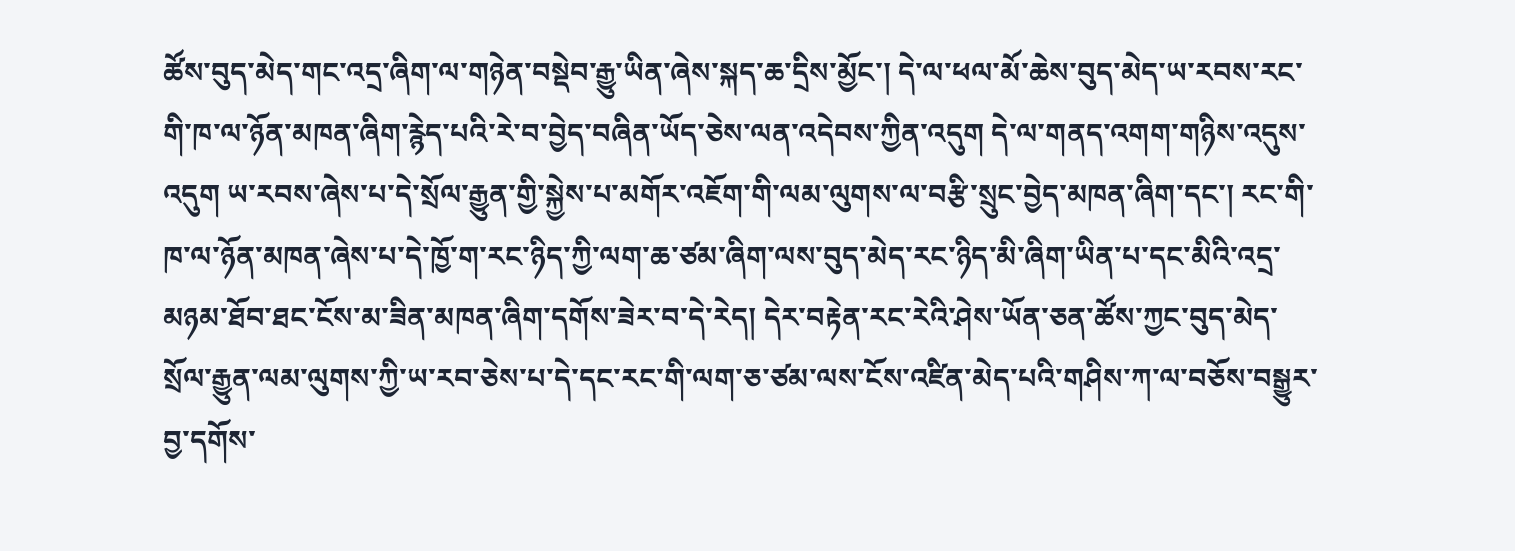ཚོས་བུད་མེད་གང་འདྲ་ཞིག་ལ་གཉེན་བསྡེབ་རྒྱུ་ཡིན་ཞེས་སྐད་ཆ་དྲིས་མྱོང་། དེ་ལ་ཕལ་མོ་ཆེས་བུད་མེད་ཡ་རབས་རང་གི་ཁ་ལ་ཉོན་མཁན་ཞིག་རྙེད་པའི་རེ་བ་བྱེད་བཞིན་ཡོད་ཅེས་ལན་འདེབས་ཀྱིན་འདུག དེ་ལ་གནད་འགག་གཉིས་འདུས་འདུག ཡ་རབས་ཞེས་པ་དེ་སྲོལ་རྒྱུན་གྱི་སྐྱེས་པ་མགོར་འཇོག་གི་ལམ་ལུགས་ལ་བརྩི་སྲུང་བྱེད་མཁན་ཞིག་དང་། རང་གི་ཁ་ལ་ཉོན་མཁན་ཞེས་པ་དེ་ཁྱོ་ག་རང་ཉིད་ཀྱི་ལག་ཆ་ཙམ་ཞིག་ལས་བུད་མེད་རང་ཉིད་མི་ཞིག་ཡིན་པ་དང་མིའི་འདྲ་མཉམ་ཐོབ་ཐང་ངོས་མ་ཟིན་མཁན་ཞིག་དགོས་ཟེར་བ་དེ་རེད། དེར་བརྟེན་རང་རེའི་ཤེས་ཡོན་ཅན་ཚོས་ཀྱང་བུད་མེད་སྲོལ་རྒྱུན་ལམ་ལུགས་ཀྱི་ཡ་རབ་ཅེས་པ་དེ་དང་རང་གི་ལག་ཅ་ཙམ་ལས་ངོས་འཛིན་མེད་པའི་གཤིས་ཀ་ལ་བཅོས་བསྒྱུར་བྱ་དགོས་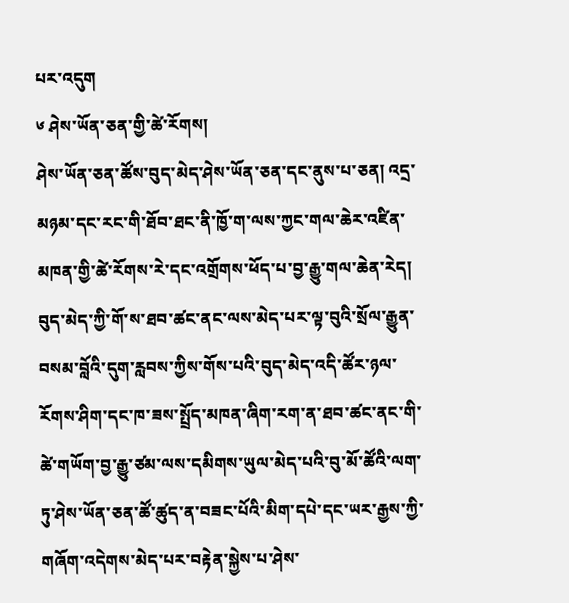པར་འདུག
༦ ཤེས་ཡོན་ཅན་གྱི་ཚེ་རོགས།
ཤེས་ཡོན་ཅན་ཚོས་བུད་མེད་ཤེས་ཡོན་ཅན་དང་ནུས་པ་ཅན། འདྲ་མཉམ་དང་རང་གི་ཐོབ་ཐང་ནི་ཁྱོ་ག་ལས་ཀྱང་གལ་ཆེར་འཛིན་མཁན་གྱི་ཚེ་རོགས་རེ་དང་འགྲོགས་ཕོད་པ་བྱ་རྒྱུ་གལ་ཆེན་རེད། བུད་མེད་ཀྱི་གོ་ས་ཐབ་ཚང་ནང་ལས་མེད་པར་ལྟ་བུའི་སྲོལ་རྒྱུན་བསམ་བློའི་དུག་རླབས་ཀྱིས་གོས་པའི་བུད་མེད་འདི་ཚོར་ཉལ་རོགས་ཤིག་དང་ཁ་ཟས་སྤྲོད་མཁན་ཞིག་རག་ན་ཐབ་ཚང་ནང་གི་ཚེ་གཡོག་བྱ་རྒྱུ་ཙམ་ལས་དམིགས་ཡུལ་མེད་པའི་བུ་མོ་ཚོའི་ལག་ཏུ་ཤེས་ཡོན་ཅན་ཚོ་ཚུད་ན་བཟང་པོའི་མིག་དཔེ་དང་ཡར་རྒྱས་ཀྱི་གཞོག་འདེགས་མེད་པར་བརྟེན་སྐྱེས་པ་ཤེས་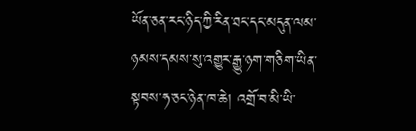ཡོན་ཅན་རང་ཉིད་ཀྱི་རིན་ཐང་དང་མདུན་ལམ་ཉམས་དམས་སུ་འགྱུར་རྒྱུ་ཉག་གཅིག་ཡིན་སྟབས་ཧ་ཅང་ཉེན་ཁ་ཆེ། འགྲོ་བ་མི་ཡི་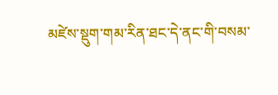མཛེས་སྡུག་གམ་རིན་ཐང་དེ་ནང་གི་བསམ་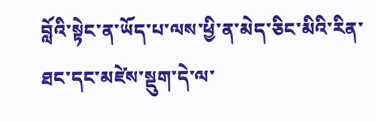བློའི་སྟེང་ན་ཡོད་པ་ལས་ཕྱི་ན་མེད་ཅིང་མིའི་རིན་ཐང་དང་མཛེས་སྡུག་དེ་ལ་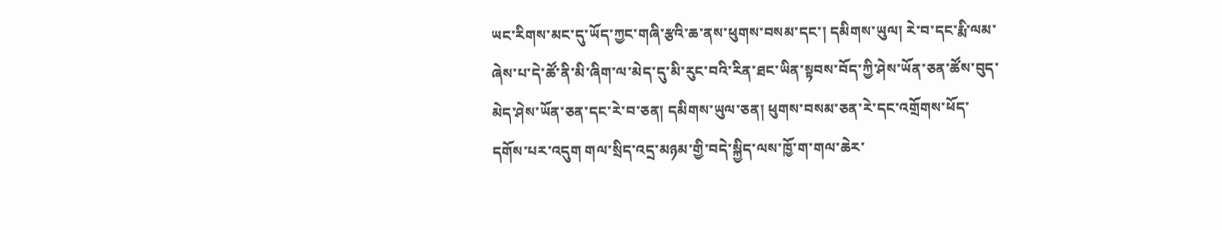ཡང་རིགས་མང་དུ་ཡོད་ཀྱང་གཞི་རྩའི་ཆ་ནས་ཕུགས་བསམ་དང་། དམིགས་ཡུལ། རེ་བ་དང་རྨི་ལམ་ཞེས་པ་དེ་ཚོ་ནི་མི་ཞིག་ལ་མེད་དུ་མི་རུང་བའི་རིན་ཐང་ཡིན་སྟབས་བོད་ཀྱི་ཤེས་ཡོན་ཅན་ཚོས་བུད་མེད་ཤེས་ཡོན་ཅན་དང་རེ་བ་ཅན། དམིགས་ཡུལ་ཅན། ཕུགས་བསམ་ཅན་རེ་དང་འགྲོགས་ཕོད་དགོས་པར་འདུག གལ་སྲིད་འདྲ་མཉམ་གྱི་བདེ་སྐྱིད་ལས་ཁྱོ་ག་གལ་ཆེར་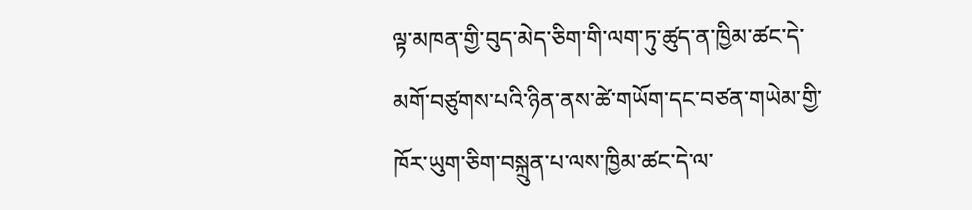ལྟ་མཁན་གྱི་བུད་མེད་ཅིག་གི་ལག་ཏུ་ཚུད་ན་ཁྱིམ་ཚང་དེ་མགོ་བཙུགས་པའི་ཉིན་ནས་ཚེ་གཡོག་དང་བཙན་གཡེམ་གྱི་ཁོར་ཡུག་ཅིག་བསྐྲུན་པ་ལས་ཁྱིམ་ཚང་དེ་ལ་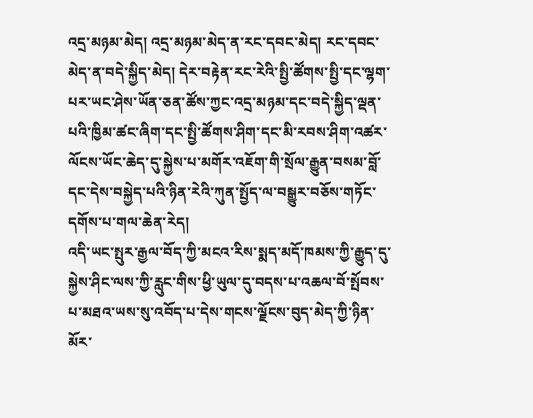འདྲ་མཉམ་མེད། འདྲ་མཉམ་མེད་ན་རང་དབང་མེད། རང་དབང་མེད་ན་བདེ་སྐྱིད་མེད། དེར་བརྟེན་རང་རེའི་སྤྱི་ཚོགས་སྤྱི་དང་ལྷག་པར་ཡང་ཤེས་ཡོན་ཅན་ཚོས་ཀྱང་འདྲ་མཉམ་དང་བདེ་སྐྱིད་ལྡན་པའི་ཁྱིམ་ཚང་ཞིག་དང་སྤྱི་ཚོགས་ཤིག་དང་མི་རབས་ཤིག་འཚར་ལོངས་ཡོང་ཆེད་དུ་སྐྱེས་པ་མགོར་འཇོག་གི་སྲོལ་རྒྱུན་བསམ་བློ་དང་དེས་བསྐྱེད་པའི་ཉིན་རེའི་ཀུན་སྤྱོད་ལ་བསྒྱུར་བཅོས་གཏོང་དགོས་པ་གལ་ཆེན་རེད།
འདི་ཡང་སྤུར་རྒྱལ་བོད་ཀྱི་མངའ་རིས་སྨད་མདོ་ཁམས་ཀྱི་རྒྱུད་དུ་སྐྱེས་ཤིང་ལས་ཀྱི་རླུང་གིས་ཕྱི་ཡུལ་དུ་བདས་པ་འཆལ་བོ་སྤོབས་པ་མཐའ་ཡས་སུ་འབོད་པ་དེས་གངས་ལྗོངས་བུད་མེད་ཀྱི་ཉིན་མོར་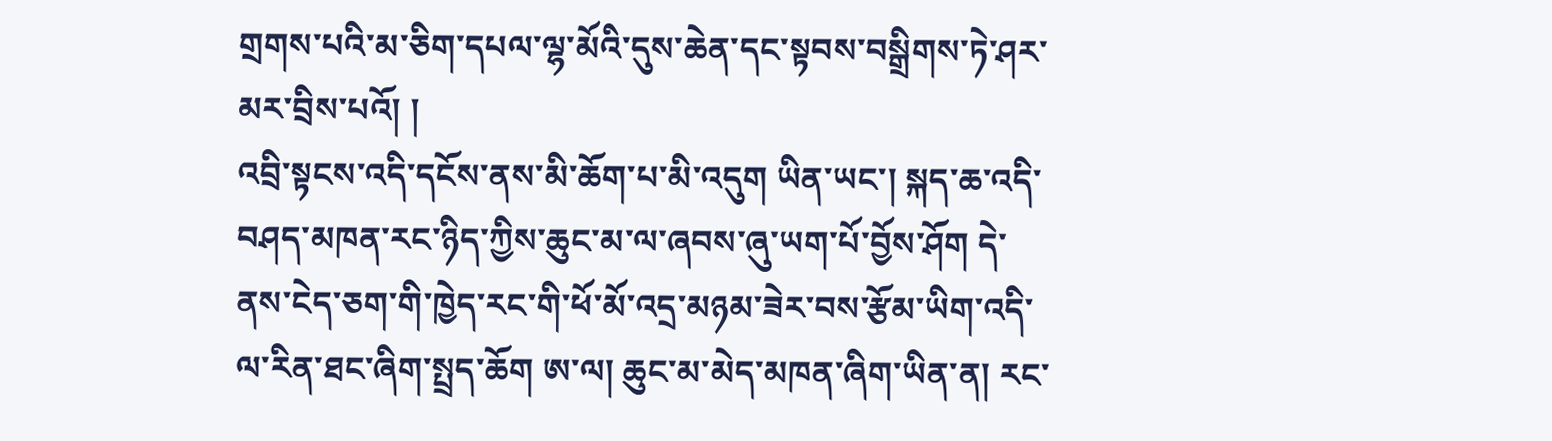གྲགས་པའི་མ་ཅིག་དཔལ་ལྷ་མོའི་དུས་ཆེན་དང་སྟབས་བསྒྲིགས་ཏེ་ཤར་མར་བྲིས་པའོ། །
འབྲི་སྟངས་འདི་དངོས་ནས་མི་ཆོག་པ་མི་འདུག ཡིན་ཡང་། སྐད་ཆ་འདི་བཤད་མཁན་རང་ཉིད་ཀྱིས་ཆུང་མ་ལ་ཞབས་ཞུ་ཡག་པོ་བྱོས་ཤོག དེ་ནས་ངེད་ཅག་གི་ཁྱེད་རང་གི་ཕོ་མོ་འདྲ་མཉམ་ཟེར་བས་རྩོམ་ཡིག་འདི་ལ་རིན་ཐང་ཞིག་སྤྲད་ཆོག ཨ་ལ། ཆུང་མ་མེད་མཁན་ཞིག་ཡིན་ན། རང་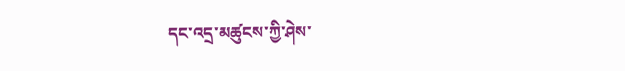དང་འདྲ་མཚུངས་ཀྱི་ཤེས་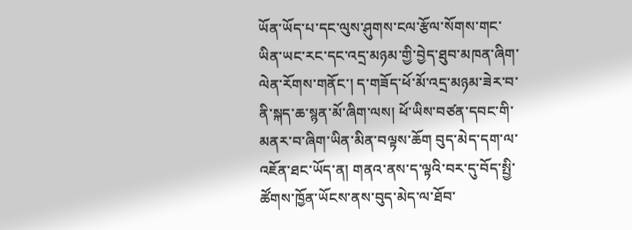ཡོན་ཡོད་པ་དང་ལུས་ཤུགས་ངལ་རྩོལ་སོགས་གང་ཡིན་ཡང་རང་དང་འདྲ་མཉམ་གྱི་བྱེད་ཐུབ་མཁན་ཞིག་ལེན་རོགས་གནོང་། ད་གཟོད་ཕོ་མོ་འདྲ་མཉམ་ཟེར་བ་ནི་སྐད་ཆ་སྙན་མོ་ཞིག་ལས། ཕོ་ཡིས་བཙན་དབང་གི་མནར་བ་ཞིག་ཡིན་མིན་བལྟས་ཆོག བུད་མེད་དག་ལ་འཇོན་ཐང་ཡོད་ན། གནའ་ནས་ད་ལྟའི་བར་དུ་བོད་སྤྱི་ཚོགས་ཁྱོན་ཡོངས་ནས་བུད་མེད་ལ་ཐོབ་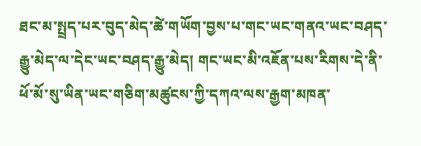ཐང་མ་སྤྲད་པར་བུད་མེད་ཚེ་གཡོག་བྱས་པ་གང་ཡང་གནའ་ཡང་བཤད་རྒྱུ་མེད་ལ་དེང་ཡང་བཤད་རྒྱུ་མེད། གང་ཡང་མི་འཇོན་པས་རིགས་དེ་ནི་ཕོ་མོ་སུ་ཡིན་ཡང་གཅིག་མཚུངས་ཀྱི་དཀའ་ལས་རྒྱག་མཁན་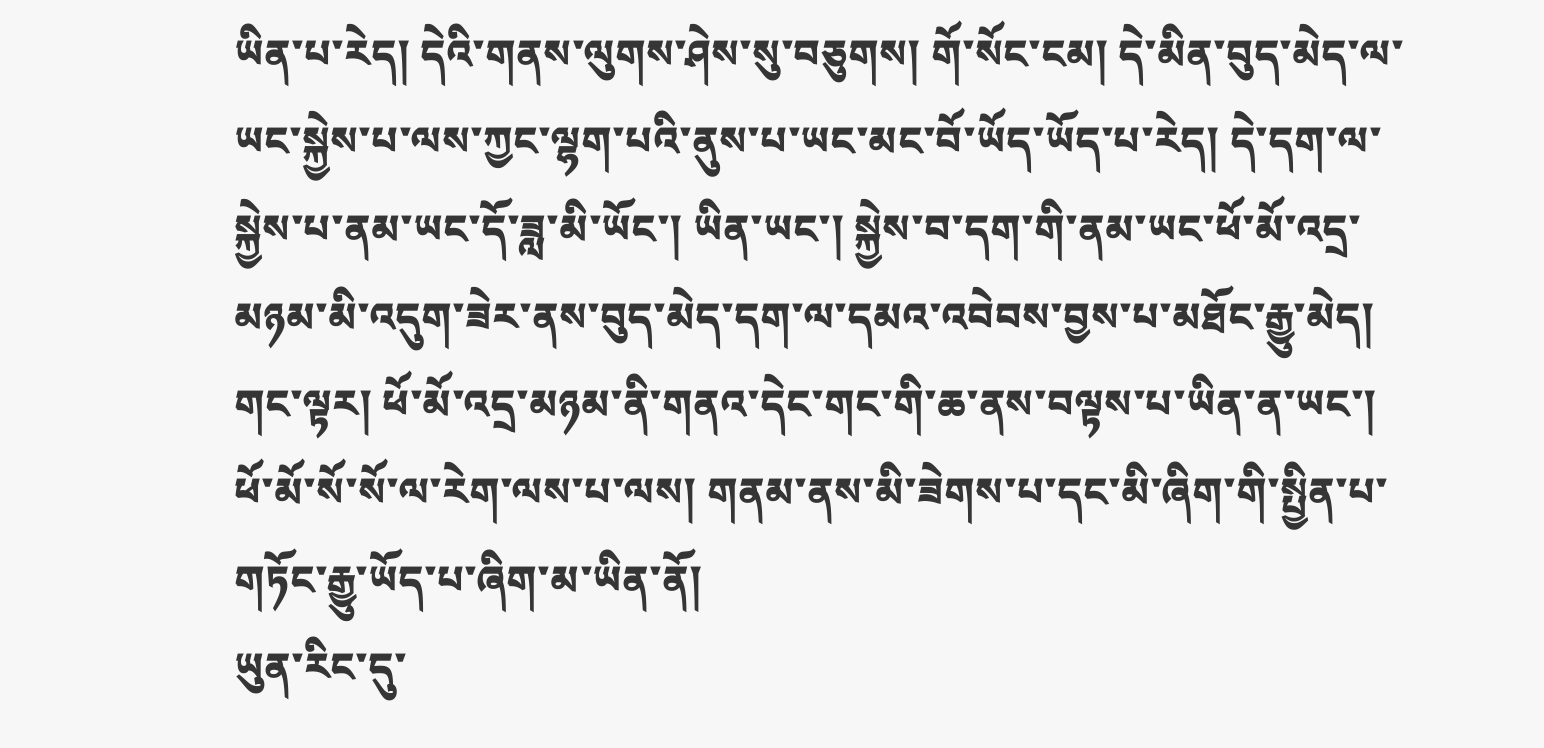ཡིན་པ་རེད། དེའི་གནས་ལུགས་ཤེས་སུ་བཅུགས། གོ་སོང་ངམ། དེ་མིན་བུད་མེད་ལ་ཡང་སྐྱེས་པ་ལས་ཀྱང་ལྷག་པའི་ནུས་པ་ཡང་མང་བོ་ཡོད་ཡོད་པ་རེད། དེ་དག་ལ་སྐྱེས་པ་ནམ་ཡང་དོ་ཟླ་མི་ཡོང་། ཡིན་ཡང་། སྐྱེས་བ་དག་གི་ནམ་ཡང་ཕོ་མོ་འདྲ་མཉམ་མི་འདུག་ཟེར་ནས་བུད་མེད་དག་ལ་དམའ་འབེབས་བྱས་པ་མཐོང་རྒྱུ་མེད། གང་ལྟར། ཕོ་མོ་འདྲ་མཉམ་ནི་གནའ་དེང་གང་གི་ཆ་ནས་བལྟས་པ་ཡིན་ན་ཡང་། ཕོ་མོ་སོ་སོ་ལ་རེག་ལས་པ་ལས། གནམ་ནས་མི་ཟེགས་པ་དང་མི་ཞིག་གི་སྤྱིན་པ་གཏོང་རྒྱུ་ཡོད་པ་ཞིག་མ་ཡིན་ནོ།
ཡུན་རིང་དུ་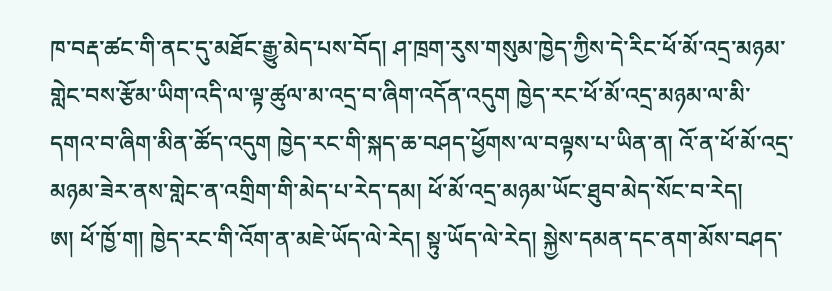ཁ་བརྡ་ཚང་གི་ནང་དུ་མཐོང་རྒྱུ་མེད་པས་བོད། ཤ་ཁྲག་རུས་གསུམ་ཁྱེད་ཀྱིས་དེ་རིང་ཕོ་མོ་འདྲ་མཉམ་གླེང་བས་རྩོམ་ཡིག་འདི་ལ་ལྟ་ཚུལ་མ་འདྲ་བ་ཞིག་འདོན་འདུག ཁྱེད་རང་ཕོ་མོ་འདྲ་མཉམ་ལ་མི་དགའ་བ་ཞིག་མིན་ཚོད་འདུག ཁྱེད་རང་གི་སྐད་ཆ་བཤད་ཕྱོགས་ལ་བལྟས་པ་ཡིན་ན། འོ་ན་ཕོ་མོ་འདྲ་མཉམ་ཟེར་ནས་གླེང་ན་འགྲིག་གི་མེད་པ་རེད་དམ། ཕོ་མོ་འདྲ་མཉམ་ཡོང་ཐུབ་མེད་སོང་བ་རེད།
ཨ། ཕོ་ཁྱོ་ག། ཁྱེད་རང་གི་འོག་ན་མཇེ་ཡོད་ལེ་རེད། སྟུ་ཡོད་ལེ་རེད། སྐྱེས་དམན་དང་ནག་མོས་བཤད་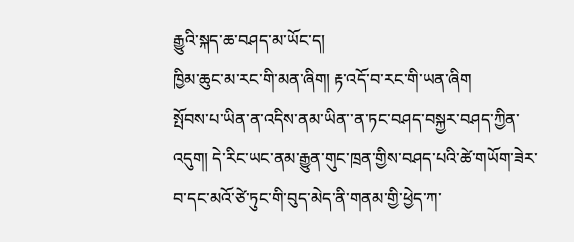རྒྱུའི་སྐད་ཆ་བཤད་མ་ཡོང་ད།
ཁྱིམ་ཆུང་མ་རང་གི་མན་ཞིག། རྟ་འདོ་བ་རང་གི་ཡན་ཞིག
སྤོབས་པ་ཡིན་ན་འདིས་ནམ་ཡིན་་ན་ཏང་བཤད་བསྐྱར་བཤད་ཀྱིན་འདུག། དེ་རིང་ཡང་ནམ་རྒྱུན་གུང་ཁྲན་གྱིས་བཤད་པའི་ཚེ་གཡོག་ཟེར་བ་དང་མའོ་ཙེ་ཏུང་གི་བུད་མེད་ནི་གནམ་གྱི་ཕྱེད་ཀ་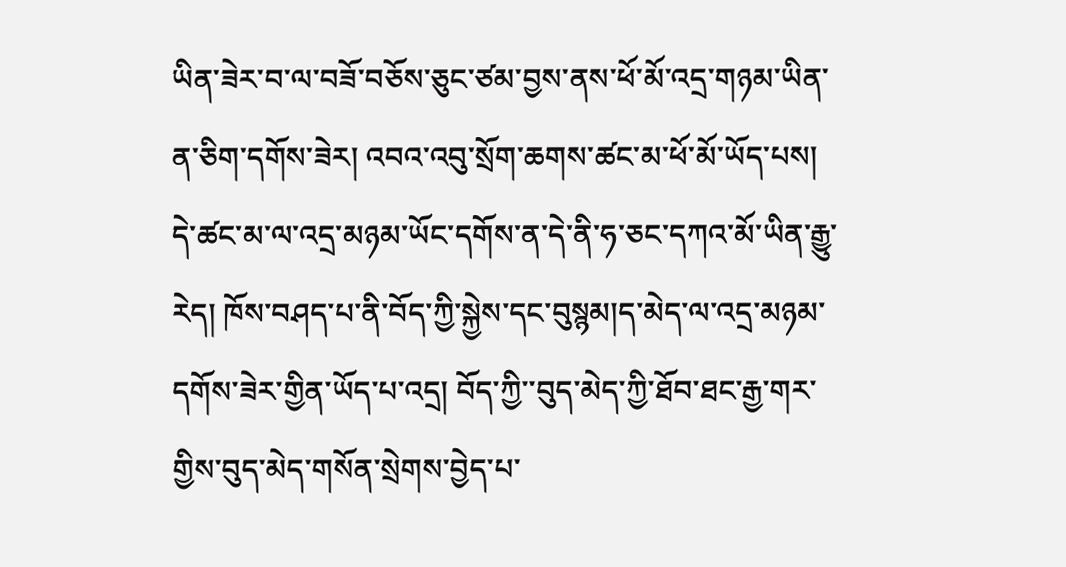ཡིན་ཟེར་བ་ལ་བཟོ་བཅོས་ཅུང་ཙམ་བྱས་ནས་ཕོ་མོ་འདྲ་གཉམ་ཡིན་ན་ཅིག་དགོས་ཟེར། འབའ་འབུ་སྲོག་ཆགས་ཚང་མ་ཕོ་མོ་ཡོད་པས། དེ་ཚང་མ་ལ་འདྲ་མཉམ་ཡོང་དགོས་ན་དེ་ནི་ཧ་ཅང་དཀའ་མོ་ཡིན་རྒྱུ་རེད། ཁོས་བཤད་པ་ནི་བོད་ཀྱི་སྐྱེས་དང་བུསྙམ།ད་མེད་ལ་འདྲ་མཉམ་དགོས་ཟེར་གྱིན་ཡོད་པ་འདྲ། བོད་ཀྱི་་བུད་མེད་ཀྱི་ཐོབ་ཐང་རྒྱ་གར་གྱིས་བུད་མེད་གསོན་སྲེགས་བྱེད་པ་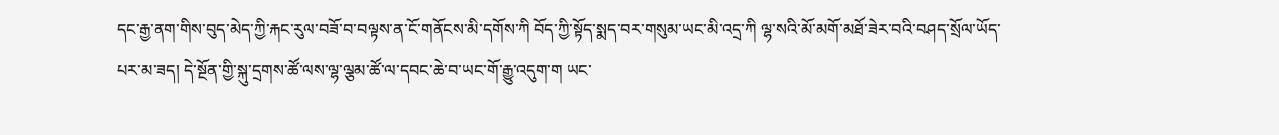དང་རྒྱ་ནག་གིས་བུད་མེད་ཀྱི་རྐང་རུལ་བཟོ་བ་བལྟས་ན་ངོ་གནོངས་མི་དགོས་ཀི བོད་ཀྱི་སྟོད་སྨད་བར་གསུམ་ཡང་མི་འདྲ་ཀི ལྷ་སའི་མོ་མགོ་མཐོ་ཟེར་བའི་བཤད་སྲོལ་ཡོད་པར་མ་ཟད། དེ་སྔོན་གྱི་སྐུ་དྲགས་ཚོ་ལས་ལྷ་ལྕམ་ཚོ་ལ་དབང་ཆེ་བ་ཡང་གོ་རྒྱུ་འདུག་ག ཡང་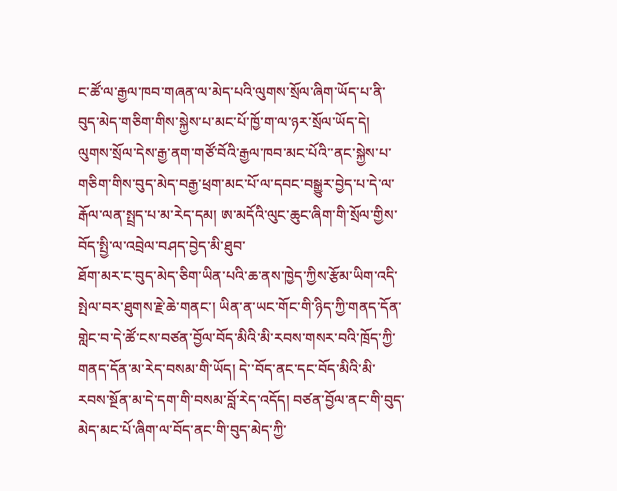ང་ཚོ་ལ་རྒྱལ་ཁབ་གཞན་ལ་མེད་པའི་ལུགས་སྲོལ་ཞིག་ཡོད་པ་ནི་བུད་མེད་གཅིག་གིས་སྐྱེས་པ་མང་པོ་ཁྱོ་ག་ལ་ཉར་སྲོལ་ཡོད་དེ། ལུགས་སྲོལ་དེས་རྒྱ་ནག་གཙོ་བོའི་རྒྱལ་ཁབ་མང་པོའི་་ནང་སྐྱེས་པ་གཅིག་གིས་བུད་མེད་བརྒྱ་ཕྲག་མང་པོ་ལ་དབང་བསྒྱུར་བྱེད་པ་དེ་ལ་རྒོལ་ལན་སྤྲད་པ་མ་རེད་དམ། ཨ་མདོའི་ལུང་ཆུང་ཞིག་གི་སྲོལ་གྱིས་བོད་སྤྱི་ལ་འབྲེལ་བཤད་བྱེད་མི་ཐུབ་
ཐོག་མར་ང་བུད་མེད་ཅིག་ཡིན་པའི་ཆ་ནས་ཁྱེད་ཀྱིས་རྩོམ་ཡིག་འདི་སྤེལ་བར་ཐུགས་རྗེ་ཆེ་གནང་། ཡིན་ན་ཡང་གོང་གི་ཉིད་ཀྱི་གནད་དོན་གླེང་བ་དེ་ཚོ་ངས་བཙན་བྱོལ་བོད་མིའི་མི་རབས་གསར་བའི་ཁྲོད་ཀྱི་གནད་དོན་མ་རེད་བསམ་གི་ཡོད། དེ་་བོད་ནང་དང་བོད་མིའི་མི་རབས་སྔོན་མ་དེ་དག་གི་བསམ་བློ་རེད་འདོད། བཙན་བྱོལ་ནང་གི་བུད་མེད་མང་པོ་ཞིག་ལ་བོད་ནང་གི་བུད་མེད་ཀྱི་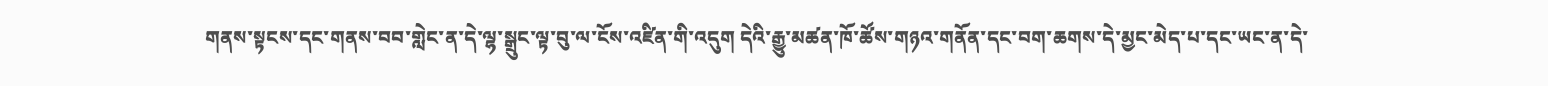གནས་སྟངས་དང་གནས་བབ་གླེང་ན་དེ་ལྷ་སྒྲུང་ལྟ་བུ་ལ་ངོས་འཛིན་གི་འདུག དེའི་རྒྱུ་མཚན་ཁོ་ཚོས་གཉའ་གནོན་དང་བག་ཆགས་དེ་མྱང་མེད་པ་དང་ཡང་ན་དེ་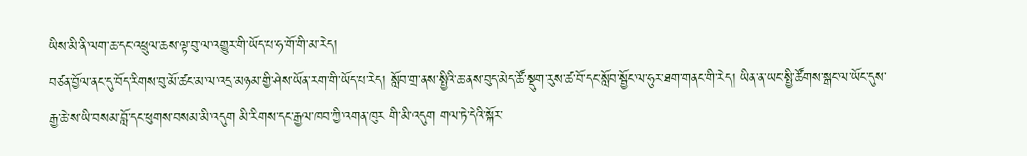ཡིས་མི་ནི་ལག་ཆ་དང་འཕྲུལ་ཆས་ལྟ་བུ་ལ་འགྱུར་གི་ཡོད་པ་ཧ་གོ་གི་མ་རེད།
བཙན་བྱོལ་ནང་དུ་བོད་རིགས་བུ་མོ་ཚང་མ་ལ་འདྲ་མཉམ་གྱི་ཤེས་ཡོན་རག་གི་ཡོད་པ་རེད། སློབ་གྲ་ནས་སྤྱིའི་ཆ་ནས་བུད་མེད་ཚོ་སྡུག་རུས་ཚ་བོ་དང་སློབ་སྦྱོང་ལ་ཧུར་ཐག་གནང་གི་རེད། ཡིན་ན་ཡང་སྤྱི་ཚོགས་སྒང་ལ་ཡོང་དུས་རྒྱ་ཆེ་ས་ཡི་བསམ་བློ་དང་ཕུགས་བསམ་མི་འདུག མི་རིགས་དང་རྒྱལ་ཁབ་ཀྱི་འགན་ཁུར གི་མི་འདུག གལ་ཏེ་དེའི་སྐོར་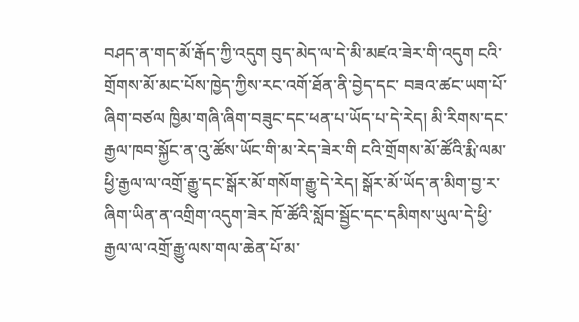བཤད་ན་གད་མོ་རྒོད་ཀྱི་འདུག བུད་མེད་ལ་དེ་མི་མཛའ་ཟེར་གི་འདུག ངའི་གྲོགས་མོ་མང་པོས་ཁྱེད་ཀྱིས་རང་འགོ་ཐོན་ནི་བྱེད་དང་ བཟའ་ཚང་ཡག་པོ་ཞིག་བཙལ ཁྱིམ་གཞི་ཞིག་བཟུང་དང་ཕན་པ་ཡོད་པ་དེ་རེད། མི་རིགས་དང་རྒྱལ་ཁབ་སྐྱོང་ན་འུ་ཚོས་ཡོང་གི་མ་རེད་ཟེར་གི ངའི་གྲོགས་མོ་ཚོའི་རྨི་ལམ་ཕྱི་རྒྱལ་ལ་འགྲོ་རྒྱུ་དང་སྒོར་མོ་གསོག་རྒྱུ་དེ་རེད། སྒོར་མོ་ཡོད་ན་མིག་བྱ་ར་ཞིག་ཡིན་ན་འགྲིག་འདུག་ཟེར ཁོ་ཚོའི་སློབ་སྦྱོང་དང་དམིགས་ཡུལ་དེ་ཕྱི་རྒྱལ་ལ་འགྲོ་རྒྱུ་ལས་གལ་ཆེན་པོ་མ་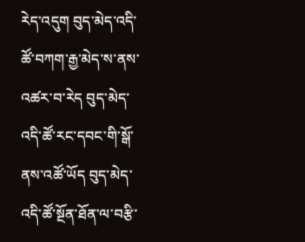རེད་འདུག བུད་མེད་འདི་ཚོ་བཀག་རྒྱ་མེད་ས་ནས་འཚར་བ་རེད བུད་མེད་འདི་ཚོ་རང་དབང་གི་སྒོ་ནས་འཚོ་ཡོད བུད་མེད་འདི་ཚོ་སྔོན་ཐོན་ལ་བརྩི་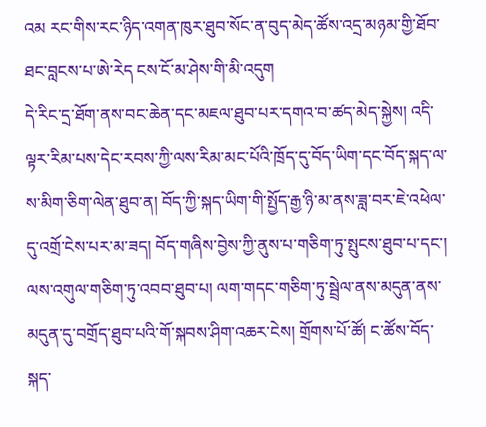འམ རང་གིས་རང་ཉིད་འགན་ཁུར་ཐུབ་སོང་ན་བུད་མེད་ཚོས་འདྲ་མཉམ་གྱི་ཐོབ་ཐང་བླངས་པ་ཨེ་རེད ངས་ངོ་མ་ཤེས་གི་མི་འདུག
དེ་རིང་དྲ་ཐོག་ནས་བང་ཆེན་དང་མཇལ་ཐུབ་པར་དགའ་བ་ཚད་མེད་སྐྱེས། འདི་ལྟར་རིམ་པས་དེང་རབས་ཀྱི་ལས་རིམ་མང་པོའི་ཁྲོད་དུ་བོད་ཡིག་དང་བོད་སྐད་ལ་ས་མིག་ཅིག་ལེན་ཐུབ་ན། བོད་ཀྱི་སྐད་ཡིག་གི་སྤྱོད་རྒྱ་ཉི་མ་ནས་ཟླ་བར་ཇེ་འཕེལ་དུ་འགྲོ་ངེས་པར་མ་ཟད། བོད་གཞིས་བྱེས་ཀྱི་ནུས་པ་གཅིག་ཏུ་སྤུངས་ཐུབ་པ་དང་། ལས་འགུལ་གཅིག་ཏུ་འབབ་ཐུབ་པ། ལག་གདང་གཅིག་ཏུ་སྦྲེལ་ནས་མདུན་ནས་མདུན་དུ་བགྲོད་ཐུབ་པའི་གོ་སྐབས་ཤིག་འཆར་ངེས། གྲོགས་པོ་ཚོ། ང་ཚོས་བོད་སྐད་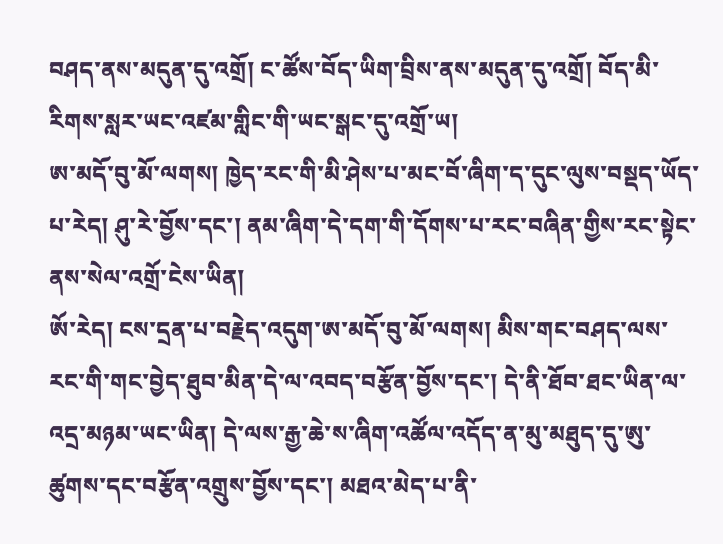བཤད་ནས་མདུན་དུ་འགྲོ། ང་ཚོས་བོད་ཡིག་བྲིས་ནས་མདུན་དུ་འགྲོ། བོད་མི་རིགས་སླར་ཡང་འཛམ་གླིང་གི་ཡང་སྒང་དུ་འགྲོ་ཡ།
ཨ་མདོ་བུ་མོ་ལགས། ཁྱེད་རང་གི་མི་ཤེས་པ་མང་བོ་ཞིག་ད་དུང་ལུས་བསྡད་ཡོད་པ་རེད། ཤུ་རེ་བྱོས་དང་། ནམ་ཞིག་དེ་དག་གི་དོགས་པ་རང་བཞིན་གྱིས་རང་སྟེང་ནས་སེལ་འགྲོ་ངེས་ཡིན།
ཨོ་རེད། ངས་དྲན་པ་བརྗེད་འདུག་ཨ་མདོ་བུ་མོ་ལགས། མིས་གང་བཤད་ལས་རང་གི་གང་བྱེད་ཐུབ་མིན་དེ་ལ་འབད་བརྩོན་བྱོས་དང་། དེ་ནི་ཐོབ་ཐང་ཡིན་ལ་འདྲ་མཉམ་ཡང་ཡིན། དེ་ལས་རྒྱ་ཆེ་ས་ཞིག་འཚོལ་འདོད་ན་མུ་མཐུད་དུ་ཨུ་ཚུགས་དང་བརྩོན་འགྲུས་བྱོས་དང་། མཐའ་མེད་པ་ནི་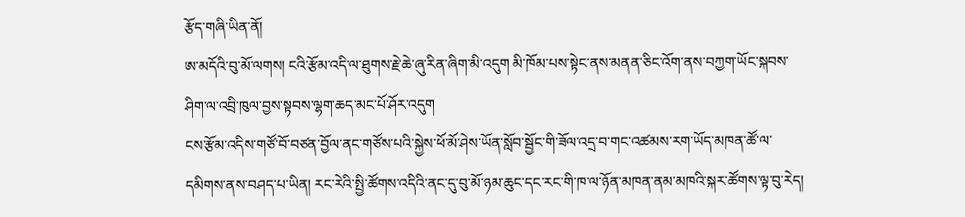རྩོད་གཞི་ཡིན་ནོ།
ཨ་མདོའི་བུ་མོ་ལགས། ངའི་རྩོམ་འདི་ལ་ཐུགས་རྗེ་ཆེ་ཞུ་རིན་ཞིག་མི་འདུག མི་ཁོམ་པས་སྟེང་ནས་མནན་ཅིང་འོག་ནས་བཀྱག་ཡོང་སྐབས་ཤིག་ལ་འབྲི་ཁུལ་བྱས་སྟབས་ལྷག་ཆད་མང་པོ་ཤོར་འདུག
ངས་རྩོམ་འདིས་གཙོ་བོ་བཙན་བྱོལ་ནང་གཙོས་པའི་སྐྱེས་ཕོ་མོ་ཤེས་ཡོན་སློབ་སྦྱོང་གི་ཟོལ་འདྲ་བ་གང་འཚམས་རག་ཡོད་མཁན་ཚོ་ལ་དམིགས་ནས་བཤད་པ་ཡིན། རང་རེའི་སྤྱི་ཚོགས་འདིའི་ནང་དུ་བུ་མོ་ཉམ་ཆུང་དང་རང་གི་ཁ་ལ་ཉོན་མཁན་ནམ་མཁའི་སྐར་ཚོགས་ལྟ་བུ་རེད།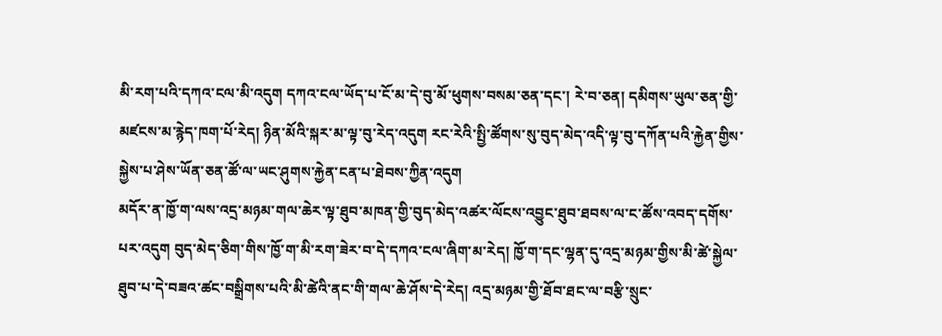མི་རག་པའི་དཀའ་ངལ་མི་འདུག དཀའ་ངལ་ཡོད་པ་ངོ་མ་དེ་བུ་མོ་ཕུགས་བསམ་ཅན་དང་། རེ་བ་ཅན། དམིགས་ཡུལ་ཅན་གྱི་མཛངས་མ་རྙེད་ཁག་པོ་རེད། ཉིན་མོའི་སྐར་མ་ལྟ་བུ་རེད་འདུག རང་རེའི་སྤྱི་ཚོགས་སུ་བུད་མེད་འདི་ལྟ་བུ་དཀོན་པའི་རྐྱེན་གྱིས་སྐྱེས་པ་ཤེས་ཡོན་ཅན་ཚོ་ལ་ཡང་ཤུགས་རྐྱེན་ངན་པ་ཐེབས་ཀྱིན་འདུག
མདོར་ན་ཁྱོ་ག་ལས་འདྲ་མཉམ་གལ་ཆེར་ལྟ་ཐུབ་མཁན་གྱི་བུད་མེད་འཚར་ལོངས་འབྱུང་ཐུབ་ཐབས་ལ་ང་ཚོས་འབད་དགོས་པར་འདུག བུད་མེད་ཅིག་གིས་ཁྱོ་ག་མི་རག་ཟེར་བ་དེ་དཀའ་ངལ་ཞིག་མ་རེད། ཁྱོ་ག་དང་ལྷན་དུ་འདྲ་མཉམ་གྱིས་མི་ཚེ་སྐྱེལ་ཐུབ་པ་དེ་བཟའ་ཚང་བསྒྲིགས་པའི་མི་ཚེའི་ནང་གི་གལ་ཆེ་ཤོས་དེ་རེད། འདྲ་མཉམ་གྱི་ཐོབ་ཐང་ལ་བརྩི་སྲུང་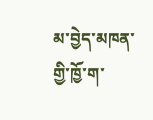མ་བྱེད་མཁན་གྱི་ཁྱོ་ག་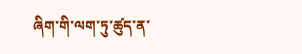ཞིག་གི་ལག་ཏུ་ཚུད་ན་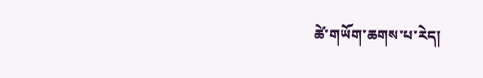ཚེ་གཡོག་ཆགས་པ་རེད།